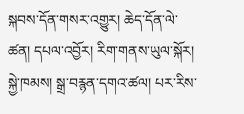སྐབས་དོན་གསར་འགྱུར། ཆེད་དོན་ལེ་ཚན། དཔལ་འབྱོར། རིག་གནས་ཡུལ་སྐོར། སྐྱེ་ཁམས། སྒྲ་བརྙན་དགའ་ཚལ། པར་རིས་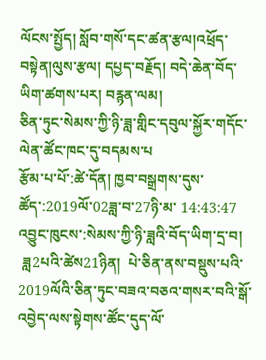ལོངས་སྤྱོད། སློབ་གསོ་དང་ཚན་རྩལ།འཕྲོད་བསྟེན།ལུས་རྩལ། དཔྱད་བརྗོད། བདེ་ཆེན་བོད་ཡིག་ཚགས་པར། བརྙན་ལམ།
ཅིན་ཏུང་སེམས་ཀྱི་ཉི་ཟླ་གླིང་དབུལ་སྐྱོར་གདོང་ལེན་ཚོང་ཁང་དུ་བདམས་པ
རྩོམ་པ་པོ་:ཚེ་དོན། ཁྱབ་བསྒྲགས་དུས་ཚོད་:2019ལོ་02ཟླ་བ་27ཉི་མ་ 14:43:47 འབྱུང་ཁུངས་:སེམས་ཀྱི་ཉི་ཟླའི་བོད་ཡིག་དྲ་བ།
 ཟླ2པའི་ཚེས21ཉིན།  པེ་ཅིན་ནས་བསྡུས་པའི་2019ལོའི་ཅིན་ཏུང་བཟའ་བཅའ་གསར་བའི་སྒོ་འབྱེད་ལས་སྟེགས་ཚོང་དུད་ལོ་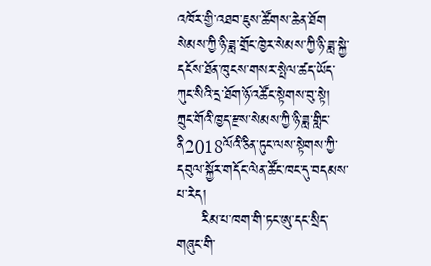འཁོར་གྱི་འཐབ་ཇུས་ཚོགས་ཆེན་ཐོག སེམས་ཀྱི་ཉི་ཟླ་གྲོང་ཁྱེར་སེམས་ཀྱི་ཉི་ཟླ་སྐྱེ་དངོས་ཐོན་ཁུངས་གསར་སྤེལ་ཚད་ཡོད་ཀུང་སིའི་དྲ་ཐོག་ཉོ་འཚོང་སྟེགས་བུ་སྟེ།   ཀྲུང་གོའི་ཁྱད་རྫས་སེམས་ཀྱི་ཉི་ཟླ་གླིང་ནི2018ལོའི་ཅིན་ཏུང་ལས་སྟེགས་ཀྱི་དབུལ་སྐྱོར་གདོང་ལེན་ཚོང་ཁང་དུ་བདམས་པ་རེད།
     རིམ་པ་ཁག་གི་ཏང་ཨུ་དང་སྲིད་གཞུང་གི་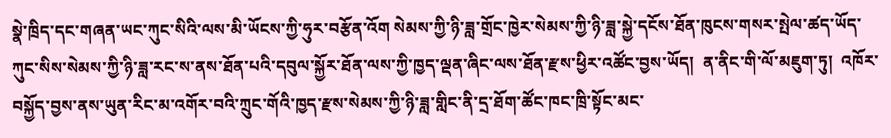སྣེ་ཁྲིད་དང་གཞན་ཡང་ཀུང་སིའི་ལས་མི་ཡོངས་ཀྱི་ཧུར་བརྩོན་འོག སེམས་ཀྱི་ཉི་ཟླ་གྲོང་ཁྱེར་སེམས་ཀྱི་ཉི་ཟླ་སྐྱེ་དངོས་ཐོན་ཁུངས་གསར་སྤེལ་ཚད་ཡོད་ཀུང་སིས་སེམས་ཀྱི་ཉི་ཟླ་རང་ས་ནས་ཐོན་པའི་དབུལ་སྐྱོར་ཐོན་ལས་ཀྱི་ཁྱད་ལྡན་ཞིང་ལས་ཐོན་རྫས་ཕྱིར་འཚོང་བྱས་ཡོད།  ན་ནིང་གི་ལོ་མཇུག་ཏུ།  འཁོར་བསྐྱོད་བྱས་ནས་ཡུན་རིང་མ་འགོར་བའི་ཀྲུང་གོའི་ཁྱད་རྫས་སེམས་ཀྱི་ཉི་ཟླ་གླིང་ནི་དྲ་ཐོག་ཚོང་ཁང་ཁྲི་སྟོང་མང་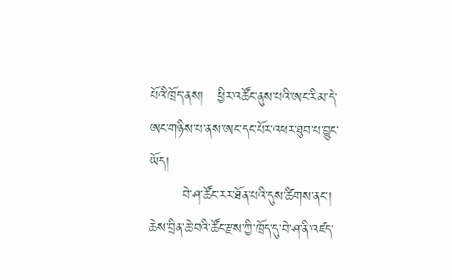པོའི་ཁྲོད་ནས།   ཕྱིར་འཚོང་ནུས་པའི་ཨང་རིམ་དེ་ཨང་གཉིས་པ་ནས་ཨང་དང་པོར་འཕར་ཐུབ་པ་བྱུང་ཡོད།
       བེ་ཤ་ཚོང་རར་ཐོན་པའི་དུས་ཚིགས་ནང་། ཆེས་བྲིན་ཆེ་བའི་ཚོང་རྫས་ཀྱི་ཁྲོད་དུ་བེ་ཤ་ནི་འཛད་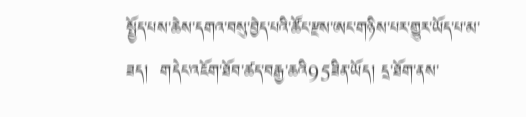སྤྱོད་པས་ཆེས་དགའ་བསུ་བྱེད་པའི་ཚོང་རྫས་ཨང་གཉིས་པར་གྱུར་ཡོད་པ་མ་ཟད།  གདེང་འཇོག་ཐོབ་ཚད་བརྒྱ་ཆའི95ཟིན་ཡོད། དྲ་ཐོག་ནས་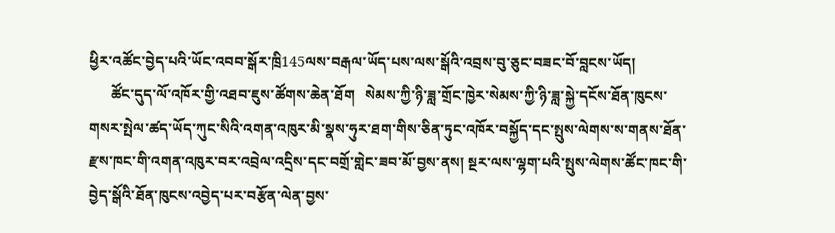ཕྱིར་འཚོང་བྱེད་པའི་ཡོང་འབབ་སྒོར་ཁྲི145ལས་བརྒལ་ཡོད་པས་ལས་སྒོའི་འབྲས་བུ་ཅུང་བཟང་བོ་བླངས་ཡོད།
      ཚོང་དུད་ལོ་འཁོར་གྱི་འཐབ་ཇུས་ཚོགས་ཆེན་ཐོག   སེམས་ཀྱི་ཉི་ཟླ་གྲོང་ཁྱེར་སེམས་ཀྱི་ཉི་ཟླ་སྐྱེ་དངོས་ཐོན་ཁུངས་གསར་སྤེལ་ཚད་ཡོད་ཀུང་སིའི་འགན་འཁུར་མི་སྣས་ཧུར་ཐག་གིས་ཅིན་ཏུང་འཁོར་བསྐྱོད་དང་སྤུས་ལེགས་ས་གནས་ཐོན་རྫས་ཁང་གི་འགན་འཁུར་བར་འབྲེལ་འདྲིས་དང་བགྲོ་གླེང་ཟབ་མོ་བྱས་ནས། སྔར་ལས་ལྷག་པའི་སྤུས་ལེགས་ཚོང་ཁང་གི་བྱེད་སྒོའི་ཐོན་ཁུངས་འབྱེད་པར་བརྩོན་ལེན་བྱས་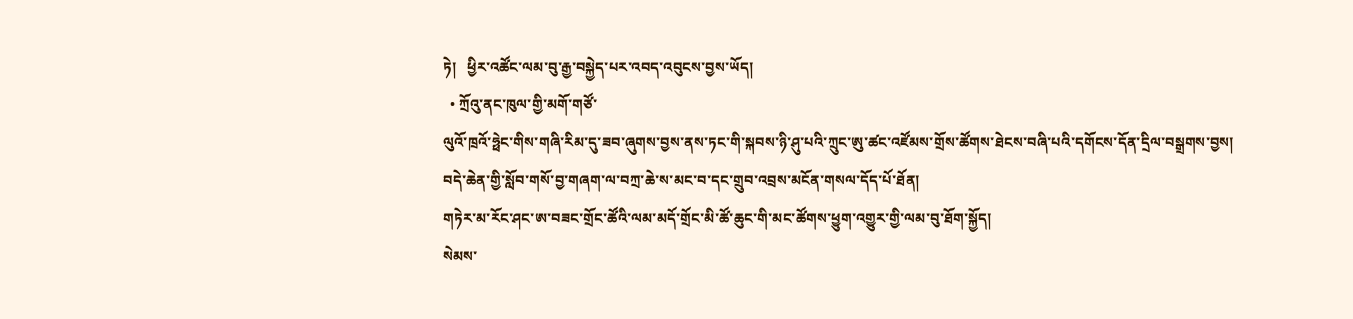ཏེ།   ཕྱིར་འཚོང་ལམ་བུ་རྒྱ་བསྐྱེད་པར་འབད་འབུངས་བྱས་ཡོད།
  • ཀྲོའུ་ནང་ཁུལ་གྱི་མགོ་གཙོ་
ལུའོ་ཁྲའོ་ཧྥེང་གིས་གཞི་རིམ་དུ་ཟབ་ཞུགས་བྱས་ནས་ཏང་གི་སྐབས་ཉི་ཤུ་པའི་ཀྲུང་ཨུ་ཚང་འཛོམས་གྲོས་ཚོགས་ཐེངས་བཞི་པའི་དགོངས་དོན་དྲིལ་བསྒྲགས་བྱས།
བདེ་ཆེན་གྱི་སློབ་གསོ་བྱ་གཞག་ལ་བཀྲ་ཆེ་ས་མང་བ་དང་གྲུབ་འབྲས་མངོན་གསལ་དོད་པོ་ཐོན།
གཏེར་མ་རོང་ཤང་ཨ་བཟང་གྲོང་ཚོའི་ལམ་མདོ་གྲོང་མི་ཚོ་ཆུང་གི་མང་ཚོགས་ཕྱུག་འགྱུར་གྱི་ལམ་བུ་ཐོག་སྐྱོད།
སེམས་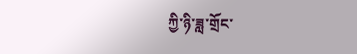ཀྱི་ཉི་ཟླ་གྲོང་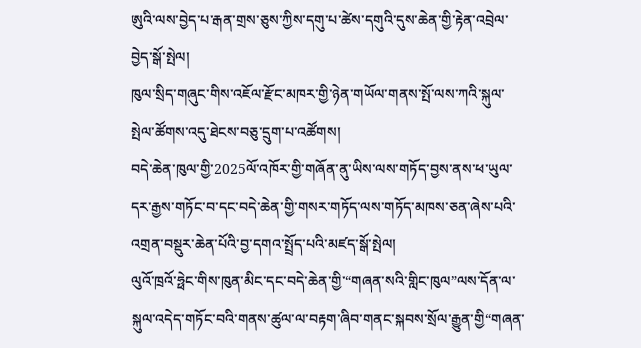ཨུའི་ལས་བྱེད་པ་རྒན་གྲས་ཅུས་ཀྱིས་དགུ་པ་ཚེས་དགུའི་དུས་ཆེན་གྱི་རྟེན་འབྲེལ་བྱེད་སྒོ་སྤེལ།
ཁུལ་སྲིད་གཞུང་གིས་འཇོལ་རྫོང་མཁར་གྱི་ཉེན་གཡོལ་གནས་སྤོ་ལས་ཀའི་སྐུལ་སྤེལ་ཚོགས་འདུ་ཐེངས་བཅུ་དྲུག་པ་འཚོགས།
བདེ་ཆེན་ཁུལ་གྱི་2025ལོ་འཁོར་གྱི་གཞོན་ནུ་ཡིས་ལས་གཏོད་བྱས་ནས་ཕ་ཡུལ་དར་རྒྱས་གཏོང་བ་དང་བདེ་ཆེན་གྱི་གསར་གཏོད་ལས་གཏོད་མཁས་ཅན་ཞེས་པའི་འགྲན་བསྡུར་ཆེན་པོའི་བྱ་དགའ་སྤྲོད་པའི་མཛད་སྒོ་སྤེལ།
ལུའོ་ཁྲའོ་ཧྥེང་གིས་ཁུན་མིང་དང་བདེ་ཆེན་གྱི་“གཞན་སའི་གླིང་ཁུལ”ལས་དོན་ལ་སྐུལ་འདེད་གཏོང་བའི་གནས་ཚུལ་ལ་བརྟག་ཞིབ་གནང་སྐབས་སྲོལ་རྒྱུན་གྱི“གཞན་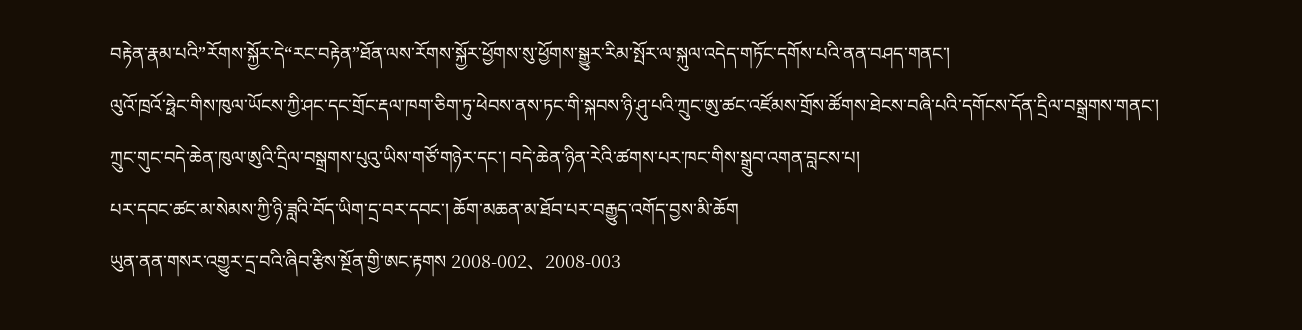བརྟེན་རྣམ་པའི”རོགས་སྐྱོར་དེ“རང་བརྟེན”ཐོན་ལས་རོགས་སྐྱོར་ཕྱོགས་སུ་ཕྱོགས་སྒྱུར་རིམ་སྤོར་ལ་སྐུལ་འདེད་གཏོང་དགོས་པའི་ནན་བཤད་གནང་།
ལུའོ་ཁྲའོ་ཧྥེང་གིས་ཁུལ་ཡོངས་ཀྱི་ཤང་དང་གྲོང་རྡལ་ཁག་ཅིག་ཏུ་ཕེབས་ནས་ཏང་གི་སྐབས་ཉི་ཤུ་པའི་ཀྲུང་ཨུ་ཚང་འཛོམས་གྲོས་ཚོགས་ཐེངས་བཞི་པའི་དགོངས་དོན་དྲིལ་བསྒྲགས་གནང་།
ཀྲུང་གུང་བདེ་ཆེན་ཁུལ་ཨུའི་དྲིལ་བསྒྲགས་པུའུ་ཡིས་གཙོ་གཉེར་དང་། བདེ་ཆེན་ཉིན་རེའི་ཚགས་པར་ཁང་གིས་སྒྲུབ་འགན་བླངས་པ།
པར་དབང་ཚང་མ་སེམས་ཀྱི་ཉི་ཟླའི་བོད་ཡིག་དྲ་བར་དབང་། ཆོག་མཆན་མ་ཐོབ་པར་བརྒྱུད་འགོད་བྱས་མི་ཆོག
ཡུན་ནན་གསར་འགྱུར་དྲ་བའི་ཞིབ་རྩིས་སྔོན་གྱི་ཨང་རྟགས 2008-002、2008-003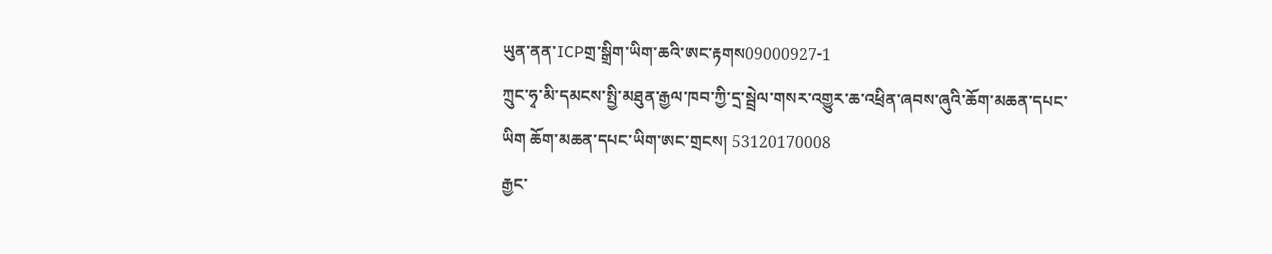ཡུན་ནན་ICPགྲ་སྒྲིག་ཡིག་ཆའི་ཨང་རྟགས09000927-1
ཀྲུང་ཧྭ་མི་དམངས་སྤྱི་མཐུན་རྒྱལ་ཁབ་ཀྱི་དྲ་སྦྲེལ་གསར་འགྱུར་ཆ་འཕྲིན་ཞབས་ཞུའི་ཆོག་མཆན་དཔང་ཡིག ཆོག་མཆན་དཔང་ཡིག་ཨང་གྲངས། 53120170008
རྒྱང་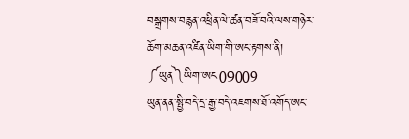བསྒྲགས་བརྙན་འཕྲིན་ལེ་ཚན་བཟོ་བའི་ལས་གཉེར་ཆོག་མཆན་འཛིན་ཡིག་གི་ཨང་རྟགས་ནི། ༼ཡུན༽ཡིག་ཨང09009
ཡུན་ནན་སྤྱི་བདེ་དྲ་རྒྱ་བདེ་འཇགས་ཐོ་འགོད་ཨང་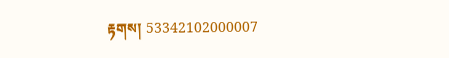རྟགས། 53342102000007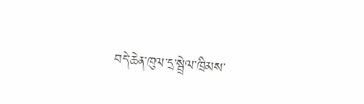བདེ་ཆེན་ཁུལ་དྲ་སྦྲེལ་ཁྲིམས་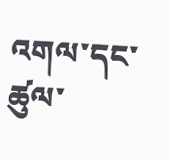འགལ་དང་ཚུལ་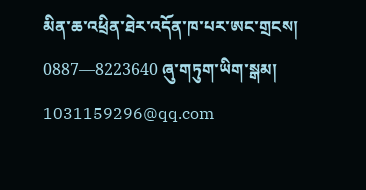མིན་ཆ་འཕྲིན་ཐེར་འདོན་ཁ་པར་ཨང་གྲངས། 0887—8223640 ཞུ་གཏུག་ཡིག་སྒམ། 1031159296@qq.com